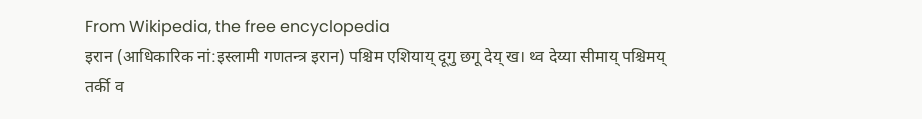From Wikipedia, the free encyclopedia
इरान (आधिकारिक नां:इस्लामी गणतन्त्र इरान) पश्चिम एशियाय् दूगु छगू देय् ख। थ्व देय्या सीमाय् पश्चिमय् तर्की व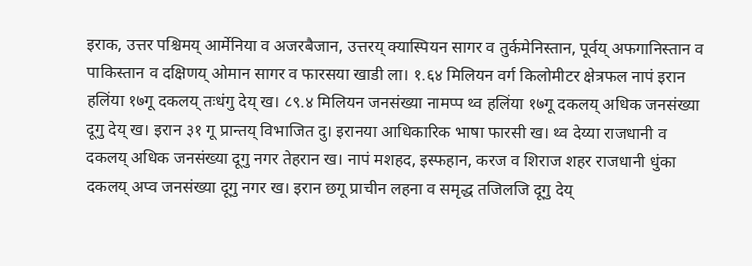इराक, उत्तर पश्चिमय् आर्मेनिया व अजरबैजान, उत्तरय् क्यास्पियन सागर व तुर्कमेनिस्तान, पूर्वय् अफगानिस्तान व पाकिस्तान व दक्षिणय् ओमान सागर व फारसया खाडी ला। १.६४ मिलियन वर्ग किलोमीटर क्षेत्रफल नापं इरान हलिंया १७गू दकलय् तःधंगु देय् ख। ८९.४ मिलियन जनसंख्या नामप्प थ्व हलिंया १७गू दकलय् अधिक जनसंख्या दूगु देय् ख। इरान ३१ गू प्रान्तय् विभाजित दु। इरानया आधिकारिक भाषा फारसी ख। थ्व देय्या राजधानी व दकलय् अधिक जनसंख्या दूगु नगर तेहरान ख। नापं मशहद, इस्फहान, करज व शिराज शहर राजधानी धुंका दकलय् अप्व जनसंख्या दूगु नगर ख। इरान छगू प्राचीन लहना व समृद्ध तजिलजि दूगु देय्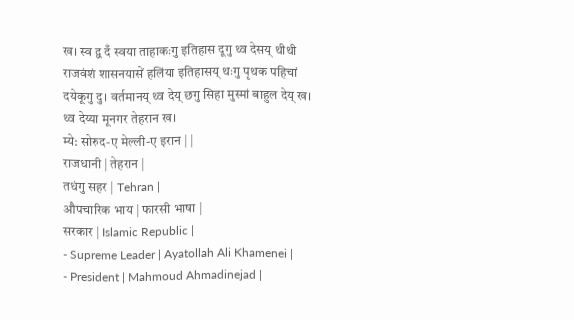ख। स्व द्व दँ स्वया ताहाकःगु इतिहास दूगु थ्व देसय् थीथी राजवंशं शासनयासें हलिंया इतिहासय् थःगु पृथक पहिचां दयेकूगु दु। वर्तमानय् थ्व देय् छगु सिहा मुस्मां बाहुल देय् ख। थ्व देय्या मूनगर तेहरान ख।
म्ये: सोरुद-ए मेल्ली-ए इरान | |
राजधानी | तेहरान |
तधंगु सहर | Tehran |
औपचारिक भाय | फारसी भाषा |
सरकार | Islamic Republic |
- Supreme Leader | Ayatollah Ali Khamenei |
- President | Mahmoud Ahmadinejad |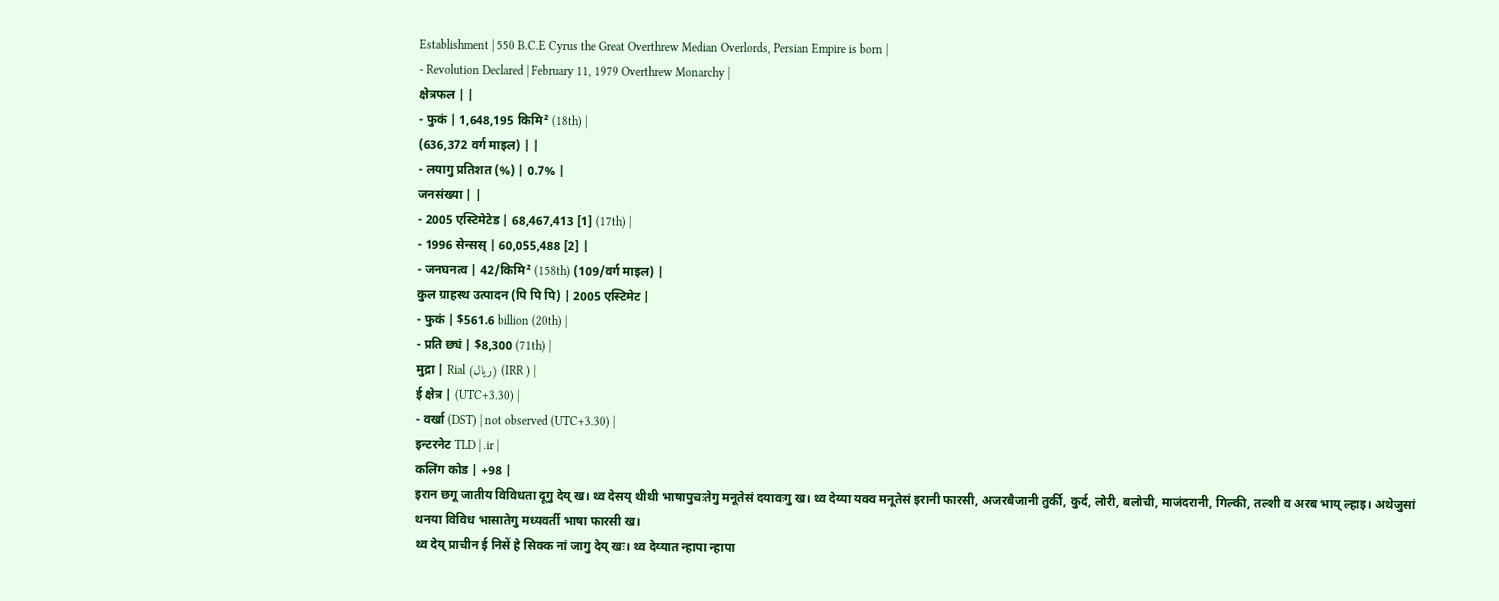Establishment | 550 B.C.E Cyrus the Great Overthrew Median Overlords, Persian Empire is born |
- Revolution Declared | February 11, 1979 Overthrew Monarchy |
क्षेत्रफल | |
- फुकं | 1,648,195 किमि² (18th) |
(636,372 वर्ग माइल) | |
- लयागु प्रतिशत (%) | 0.7% |
जनसंख्या | |
- 2005 एस्टिमेटेड | 68,467,413 [1] (17th) |
- 1996 सेन्सस् | 60,055,488 [2] |
- जनघनत्व | 42/किमि² (158th) (109/वर्ग माइल) |
कुल ग्राहस्थ उत्पादन (पि पि पि) | 2005 एस्टिमेट |
- फुकं | $561.6 billion (20th) |
- प्रति छ्यं | $8,300 (71th) |
मुद्रा | Rial (ريال) (IRR ) |
ई क्षेत्र | (UTC+3.30) |
- वर्खा (DST) | not observed (UTC+3.30) |
इन्टरनेट TLD | .ir |
कलिंग कोड | +98 |
इरान छगू जातीय विविधता दूगु देय् ख। थ्व देसय् थीथी भाषापुचःतेगु मनूतेसं दयावःगु ख। थ्व देय्या यक्व मनूतेसं इरानी फारसी, अजरबैजानी तुर्की, कुर्द, लोरी, बलोची, माजंदरानी, गिल्की, तल्शी व अरब भाय् ल्हाइ। अथेजुसां थनया विविध भासातेगु मध्यवर्ती भाषा फारसी ख।
थ्व देय् प्राचीन ई निसें हे सिक्क नां जागु देय् खः। थ्व देय्यात न्हापा न्हापा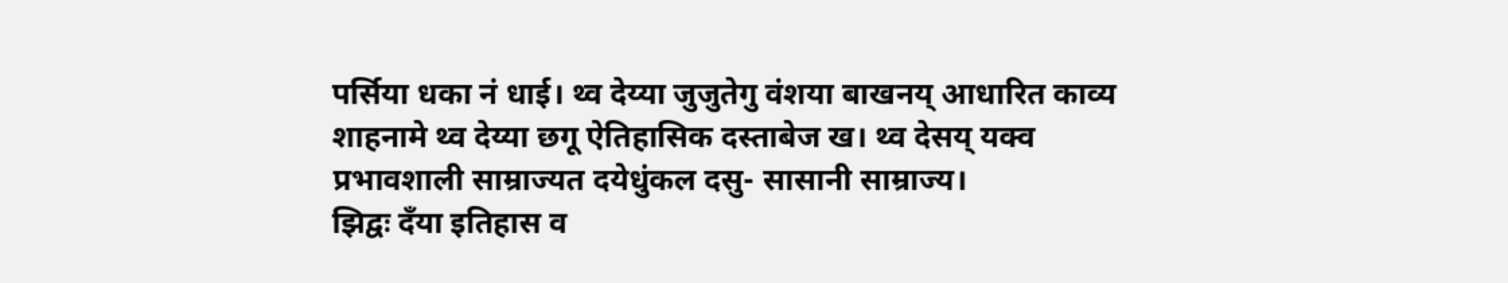पर्सिया धका नं धाई। थ्व देय्या जुजुतेगु वंशया बाखनय् आधारित काव्य शाहनामे थ्व देय्या छगू ऐतिहासिक दस्ताबेज ख। थ्व देसय् यक्व प्रभावशाली साम्राज्यत दयेधुंकल दसु- सासानी साम्राज्य।
झिद्वः दँया इतिहास व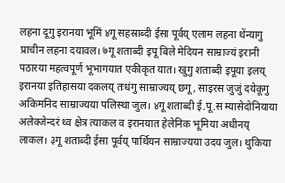लहना दूगु इरानया भूमिं ४गू सहस्राब्दी ईसा पूर्वय् एलाम लहना थेंन्यागु प्राचीन लहना दयावल। ७गू शताब्दी इपू बिले मेदियन साम्राज्यं इरानी पठारया महत्वपूर्ण भूभागयात एकीकृत यात। खुगु शताब्दी इपूया इलय् इरानया इतिहासया दकलय् तःधंगु साम्राज्यय् छगू, साइरस जुजुं दयेकूगु अकिमनिद साम्राज्यया पलिस्था जुल। ४गू शताब्दी ई.पू.स म्यासेदोनियाया अलेक्जेन्दरं थ्व क्षेत्र त्याकल व इरानयात हेलेनिक भूमिया अधीनय् लाकल। ३गू शताब्दी ईसा पूर्वय् पार्थियन साम्राज्यया उदय जुल। थुकिया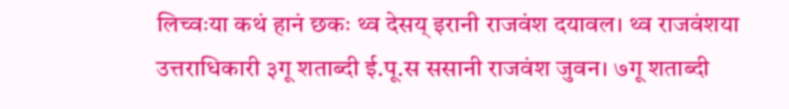लिच्वःया कथं हानं छकः थ्व देसय् इरानी राजवंश दयावल। थ्व राजवंशया उत्तराधिकारी ३गू शताब्दी ई.पू.स ससानी राजवंश जुवन। ७गू शताब्दी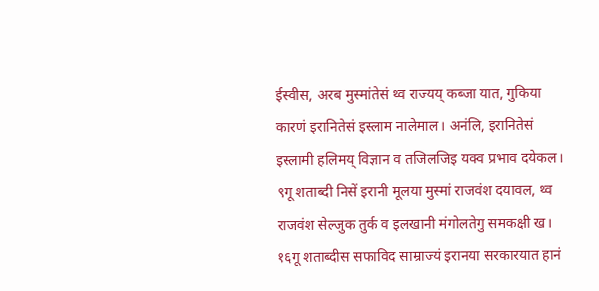ईस्वीस, अरब मुस्मांतेसं थ्व राज्यय् कब्जा यात, गुकिया कारणं इरानितेसं इस्लाम नालेमाल। अनंलि, इरानितेसं इस्लामी हलिमय् विज्ञान व तजिलजिइ यक्व प्रभाव दयेकल। ९गू शताब्दी निसें इरानी मूलया मुस्मां राजवंश दयावल, थ्व राजवंश सेल्जुक तुर्क व इलखानी मंगोलतेगु समकक्षी ख। १६गू शताब्दीस सफाविद साम्राज्यं इरानया सरकारयात हानं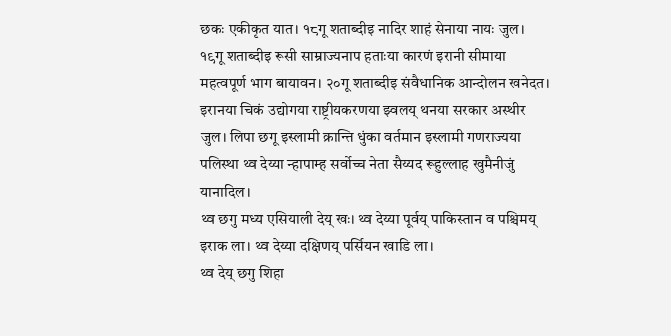छकः एकीकृत यात। १८गू शताब्दीइ नादिर शाहं सेनाया नायः जुल। १९गू शताब्दीइ रूसी साम्राज्यनाप हताःया कारणं इरानी सीमाया महत्वपूर्ण भाग बायावन। २०गू शताब्दीइ संवैधानिक आन्दोलन खनेदत। इरानया चिकं उद्योगया राष्ट्रीयकरणया झ्वलय् थनया सरकार अस्थीर जुल। लिपा छगू इस्लामी क्रान्ति धुंका वर्तमान इस्लामी गणराज्यया पलिस्था थ्व देय्या न्हापाम्ह सर्वोच्च नेता सैय्यद रूहुल्लाह खुमैनीजुं यानादिल।
थ्व छगु मध्य एसियाली देय् खः। थ्व देय्या पूर्वय् पाकिस्तान व पश्चिमय् इराक ला। थ्व देय्या दक्षिणय् पर्सियन खाडि ला।
थ्व देय् छगु शिहा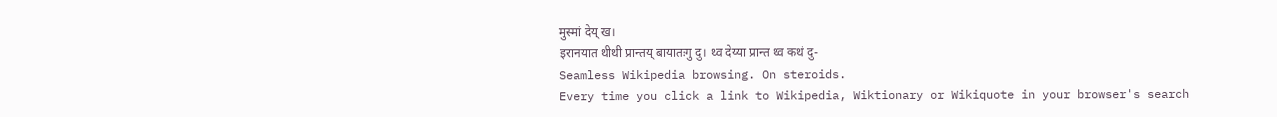मुस्मां देय् ख।
इरानयात थीथी प्रान्तय् बायातःगु दु। थ्व देय्या प्रान्त थ्व कथं दु-
Seamless Wikipedia browsing. On steroids.
Every time you click a link to Wikipedia, Wiktionary or Wikiquote in your browser's search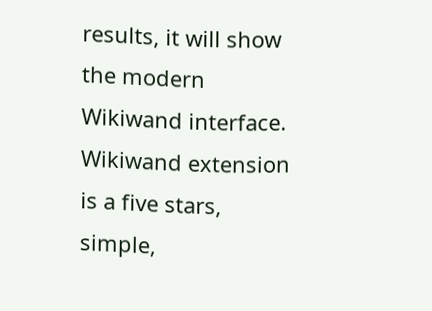results, it will show the modern Wikiwand interface.
Wikiwand extension is a five stars, simple,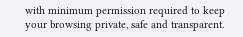with minimum permission required to keep your browsing private, safe and transparent.